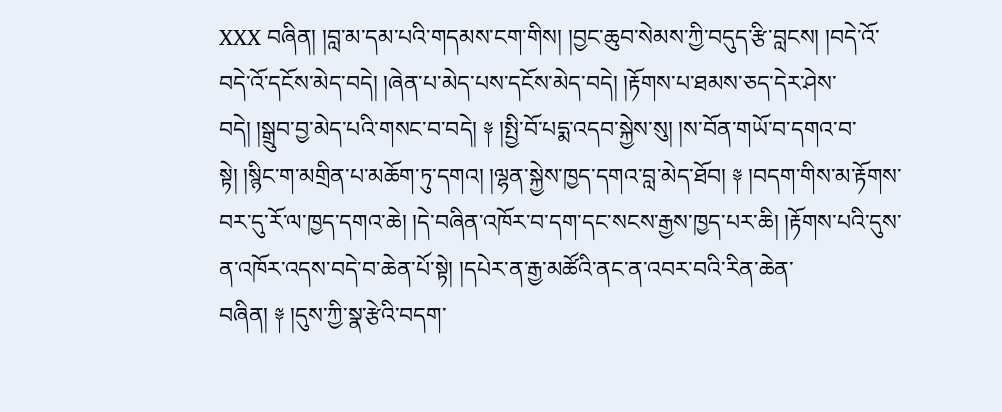XXX བཞིན། །བླ་མ་དམ་པའི་གདམས་ངག་གིས། །བྱང་ཆུབ་སེམས་ཀྱི་བདུད་རྩི་བླངས། །བདེ་འོ་བདེ་འོ་དངོས་མེད་བདེ། །ཞེན་པ་མེད་པས་དངོས་མེད་བདེ། །རྟོགས་པ་ཐམས་ཅད་དེར་ཤེས་བདེ། །སྒྲུབ་བྱ་མེད་པའི་གསང་བ་བདེ། ༈ །སྤྱི་བོ་པདྨ་འདབ་སྐྱེས་སུ། །ས་བོན་གཡོ་བ་དགའ་བ་སྟེ། །སྙིང་ག་མགྲིན་པ་མཆོག་ཏུ་དགའ། །ལྷན་སྐྱེས་ཁྱད་དགའ་བླ་མེད་ཐོབ། ༈ །བདག་གིས་མ་རྟོགས་བར་དུ་རོ་ལ་ཁྱད་དགའ་ཆེ། །དེ་བཞིན་འཁོར་བ་དག་དང་སངས་རྒྱས་ཁྱད་པར་ཆི། །རྟོགས་པའི་དུས་ན་འཁོར་འདས་བདེ་བ་ཆེན་པོ་སྟེ། །དཔེར་ན་རྒྱ་མཚོའི་ནང་ན་འབར་བའི་རིན་ཆེན་བཞིན། ༈ །དུས་ཀྱི་སྣ་རྩེའི་བདག་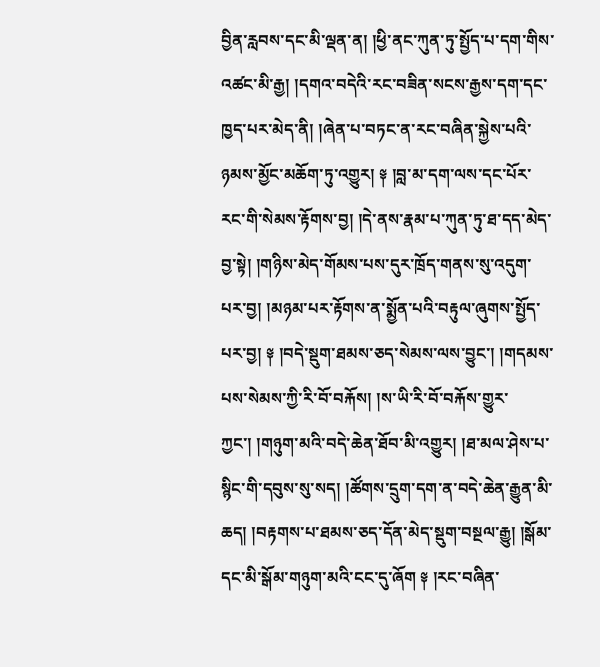བྱིན་རླབས་དང་མི་ལྡན་ན། །ཕྱི་ནང་ཀུན་ཏུ་སྤྱོད་པ་དག་གིས་འཚང་མི་རྒྱ། །དགའ་བདེའི་རང་བཟིན་སངས་རྒྱས་དག་དང་ཁྱད་པར་མེད་ནི། །ཞེན་པ་བཏང་ན་རང་བཞིན་སྐྱེས་པའི་ཉམས་མྱོང་མཆོག་ཏུ་འགྱུར། ༈ །བླ་མ་དག་ལས་དང་པོར་རང་གི་སེམས་རྟོགས་བྱ། །དེ་ནས་རྣམ་པ་ཀུན་ཏུ་ཐ་དད་མེད་བྱ་སྟེ། །གཉིས་མེད་གོམས་པས་དུར་ཁྲོད་གནས་སུ་འདུག་པར་བྱ། །མཉམ་པར་རྟོགས་ན་སྨྱོན་པའི་བརྟུལ་ཞུགས་སྤྱོད་པར་བྱ། ༈ །བདེ་སྡུག་ཐམས་ཅད་སེམས་ལས་བྱུང་། །གདམས་པས་སེམས་ཀྱི་རི་བོ་བརྐོས། །ས་ཡི་རི་བོ་བརྐོས་གྱུར་ཀྱང་། །གཉུག་མའི་བདེ་ཆེན་ཐོབ་མི་འགྱུར། །ཐ་མལ་ཤེས་པ་སྙིང་གི་དབུས་སུ་སད། །ཚོགས་དྲུག་དག་ན་བདེ་ཆེན་རྒྱུན་མི་ཆད། །བརྟགས་པ་ཐམས་ཅད་དོན་མེད་སྡུག་བསྔལ་རྒྱུ། །སྒོམ་དང་མི་སྒོམ་གཉུག་མའི་ངང་དུ་ཞོག ༈ །རང་བཞིན་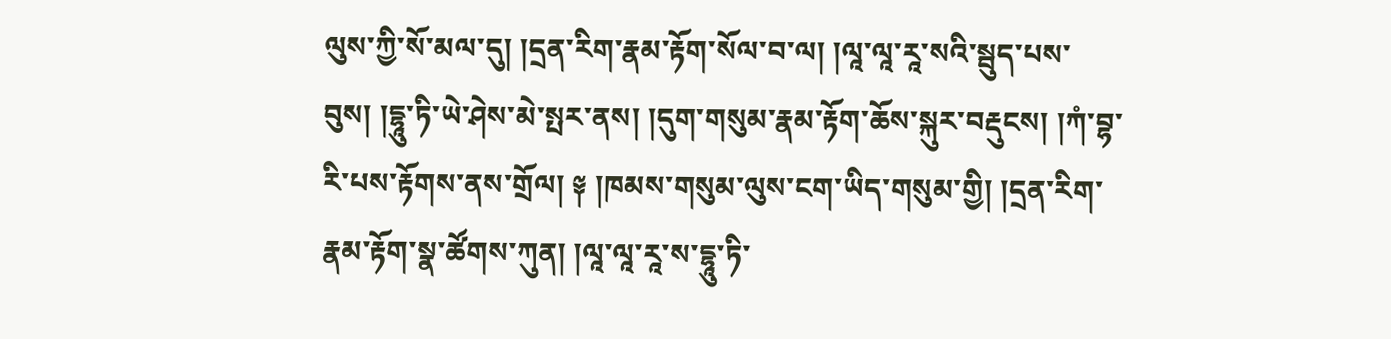ལུས་ཀྱི་སོ་མལ་དུ། །དྲན་རིག་རྣམ་རྟོག་སོལ་བ་ལ། །ལཱ་ལཱ་རཱ་སའི་སྦུད་པས་བུས། །དྷཱུ་ཏི་ཡེ་ཤེས་མེ་སྤར་ནས། །དུག་གསུམ་རྣམ་རྟོག་ཆོས་སྐུར་བརྡུངས། །ཀཾ་བྷ་རི་པས་རྟོགས་ནས་གྲོལ། ༈ །ཁམས་གསུམ་ལུས་ངག་ཡིད་གསུམ་གྱི། །དྲན་རིག་རྣམ་རྟོག་སྣ་ཚོགས་ཀུན། །ལཱ་ལཱ་རཱ་ས་དྷཱུ་ཏི་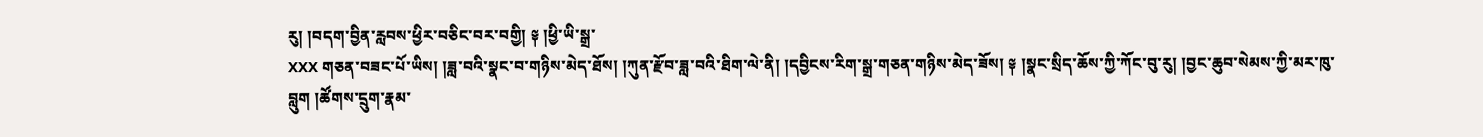རུ། །བདག་བྱིན་རླབས་ཕྱིར་བཅིང་བར་བགྱི། ༈ །ཕྱི་ཡི་སྒྲ་
XXX གཅན་བཟང་པོ་ཡིས། །ཟླ་བའི་སྣང་བ་གཉིས་མེད་ཐོས། །ཀུན་རྫོབ་ཟླ་བའི་ཐིག་ལེ་ནི། །དབྱིངས་རིག་སྒྲ་གཅན་གཉིས་མེད་ཟོས། ༈ །སྣང་སྲིད་ཆོས་ཀྱི་ཀོང་བུ་རུ། །བྱང་ཆུབ་སེམས་ཀྱི་མར་ཁུ་བླུག །ཚོགས་དྲུག་རྣམ་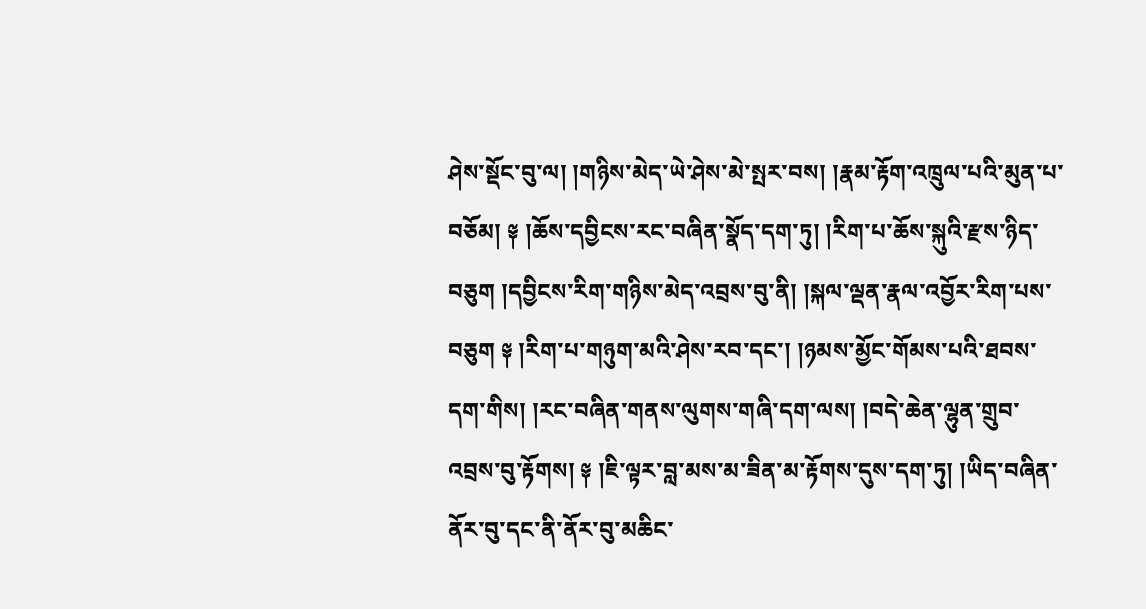ཤེས་སྡོང་བུ་ལ། །གཉིས་མེད་ཡེ་ཤེས་མེ་སྤར་བས། །རྣམ་རྟོག་འཁྲུལ་པའི་མུན་པ་བཅོམ། ༈ །ཆོས་དབྱིངས་རང་བཞིན་སྣོད་དག་ཏུ། །རིག་པ་ཆོས་སྐུའི་རྫས་ཉིད་བཅུག །དབྱིངས་རིག་གཉིས་མེད་འབྲས་བུ་ནི། །སྐལ་ལྡན་རྣལ་འབྱོར་རིག་པས་བཅུག ༈ །རིག་པ་གཉུག་མའི་ཤེས་རབ་དང་། །ཉམས་མྱོང་གོམས་པའི་ཐབས་དག་གིས། །རང་བཞིན་གནས་ལུགས་གཞི་དག་ལས། །བདེ་ཆེན་ལྷུན་གྲུབ་འབྲས་བུ་རྟོགས། ༈ །ཇི་ལྟར་བླ་མས་མ་ཟིན་མ་རྟོགས་དུས་དག་ཏུ། །ཡིད་བཞིན་ནོར་བུ་དང་ནི་ནོར་བུ་མཆིང་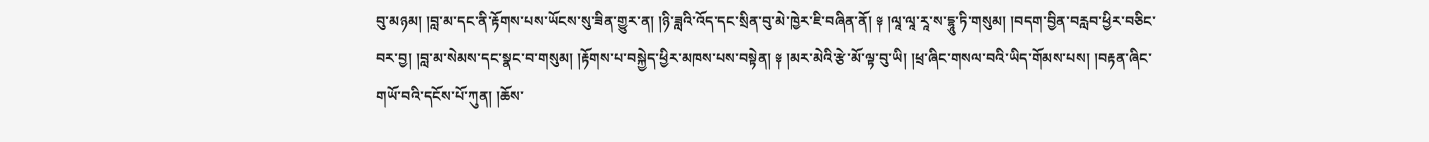བུ་མཉམ། །བླ་མ་དང་ནི་རྟོགས་པས་ཡོངས་སུ་ཟིན་གྱུར་ན། །ཉི་ཟླའི་འོད་དང་སྲིན་བུ་མེ་ཁྱེར་ཇི་བཞིན་ནོ། ༈ །ལཱ་ལཱ་རཱ་ས་དྷཱུ་ཏི་གསུམ། །བདག་བྱིན་བརླབ་ཕྱིར་བཅིང་བར་བྱ། །བླ་མ་སེམས་དང་སྣང་བ་གསུམ། །རྟོགས་པ་བསྐྱེད་ཕྱིར་མཁས་པས་བསྟེན། ༈ །མར་མེའི་རྩེ་མོ་ལྟ་བུ་ཡི། །ཕྲ་ཞིང་གསལ་བའི་ཡིད་གོམས་པས། །བརྟན་ཞིང་གཡོ་བའི་དངོས་པོ་ཀུན། །ཆོས་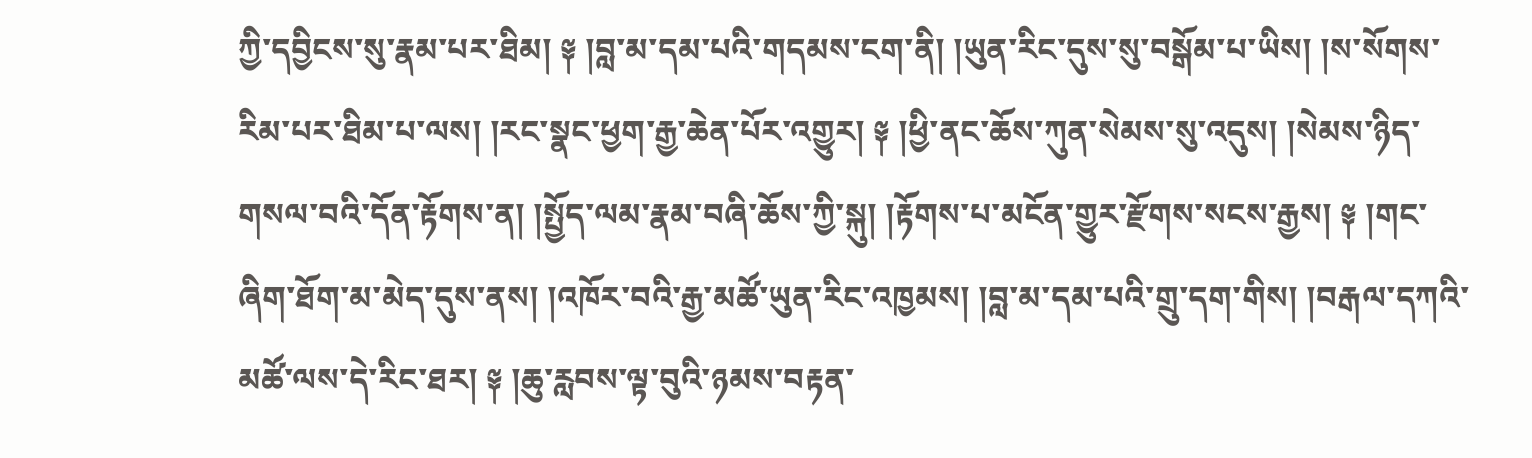ཀྱི་དབྱིངས་སུ་རྣམ་པར་ཐིམ། ༈ །བླ་མ་དམ་པའི་གདམས་ངག་ནི། །ཡུན་རིང་དུས་སུ་བསྒོམ་པ་ཡིས། །ས་སོགས་རིམ་པར་ཐིམ་པ་ལས། །རང་སྣང་ཕྱག་རྒྱ་ཆེན་པོར་འགྱུར། ༈ །ཕྱི་ནང་ཆོས་ཀུན་སེམས་སུ་འདུས། །སེམས་ཉིད་གསལ་བའི་དོན་རྟོགས་ན། །སྤྱོད་ལམ་རྣམ་བཞི་ཆོས་ཀྱི་སྐུ། །རྟོགས་པ་མངོན་གྱུར་རྫོགས་སངས་རྒྱས། ༈ །གང་ཞིག་ཐོག་མ་མེད་དུས་ནས། །འཁོར་བའི་རྒྱ་མཚོ་ཡུན་རིང་འཁྱམས། །བླ་མ་དམ་པའི་གྲུ་དག་གིས། །བརྒལ་དཀའི་མཚོ་ལས་དེ་རིང་ཐར། ༈ །ཆུ་རླབས་ལྟ་བུའི་ཉམས་བརྟན་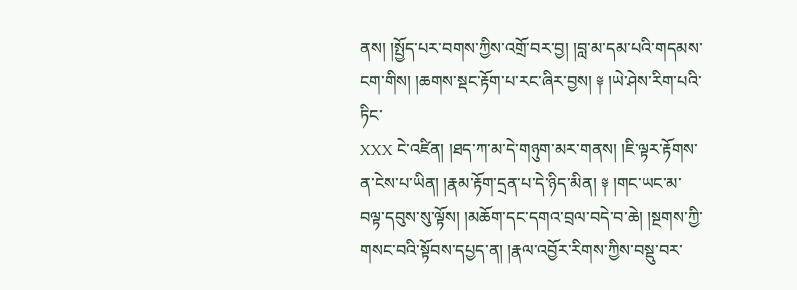ནས། །སྤྱོད་པར་བགས་ཀྱིས་འགྲོ་བར་བྱ། །བླ་མ་དམ་པའི་གདམས་ངག་གིས། །ཆགས་སྡང་རྟོག་པ་རང་ཞིར་བྱས། ༈ །ཡེ་ཤེས་རིག་པའི་ཏིང་
XXX ངེ་འཛིན། །ཐད་ཀ་མ་དེ་གཉུག་མར་གནས། །ཇི་ལྟར་རྟོགས་ན་ངེས་པ་ཡིན། །རྣམ་རྟོག་དྲན་པ་དེ་ཉིད་མིན། ༈ །གང་ཡང་མ་བལྟ་དབུས་སུ་ལྟོས། །མཆོག་དང་དགའ་བྲལ་བདེ་བ་ཆེ། །སྔགས་ཀྱི་གསང་བའི་སྟོབས་དཔྱད་ན། །རྣལ་འབྱོར་རིགས་ཀྱིས་བསྡུ་བར་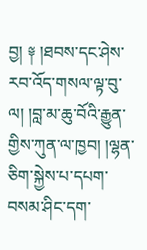བྱ། ༈ །ཐབས་དང་ཤེས་རབ་འོད་གསལ་ལྟ་བུ་ལ། །བླ་མ་ཆུ་བོའི་རྒྱུན་གྱིས་ཀུན་ལ་ཁྱབ། །ལྷན་ཅིག་སྐྱེས་པ་དཔག་བསམ་ཤིང་དག་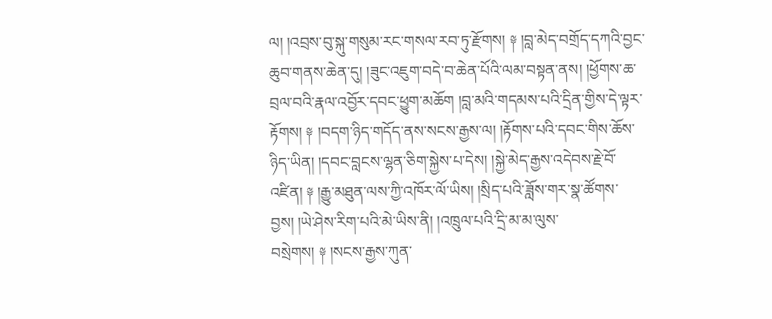ལ། །འབྲས་བུ་སྐུ་གསུམ་རང་གསལ་རབ་ཏུ་རྫོགས། ༈ །བླ་མེད་བགྲོད་དཀའི་བྱང་ཆུབ་གནས་ཆེན་དུ། །ཟུང་འཇུག་བདེ་བ་ཆེན་པོའི་ལམ་བསྟན་ནས། །ཕྱོགས་ཆ་བྲལ་བའི་རྣལ་འབྱོར་དབང་ཕྱུག་མཆོག །བླ་མའི་གདམས་པའི་དྲིན་གྱིས་དེ་ལྟར་རྟོགས། ༈ །བདག་ཉིད་གདོད་ནས་སངས་རྒྱས་ལ། །རྟོགས་པའི་དབང་གིས་ཆོས་ཉིད་ཡིན། །དབང་བླངས་ལྷན་ཅིག་སྐྱེས་པ་དེས། །སྐྱེ་མེད་རྒྱས་འདེབས་རྗེ་བོ་འཛིན། ༈ །རྒྱུ་མཐུན་ལས་ཀྱི་འཁོར་ལོ་ཡིས། །སྲིད་པའི་ཟློས་གར་སྣ་ཚོགས་བྱས། །ཡེ་ཤེས་རིག་པའི་མེ་ཡིས་ནི། །འཁྲུལ་པའི་དྲི་མ་མ་ལུས་བསྲེགས། ༈ །སངས་རྒྱས་ཀུན་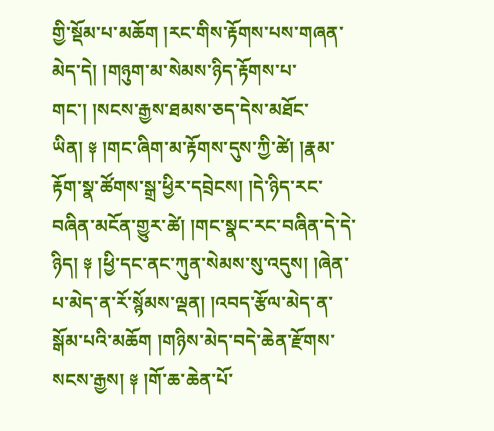གྱི་སྡོམ་པ་མཆོག །རང་གིས་རྟོགས་པས་གཞན་མེད་དེ། །གཉུག་མ་སེམས་ཉིད་རྟོགས་པ་གང་། །སངས་རྒྱས་ཐམས་ཅད་དེས་མཐོང་ཡིན། ༈ །གང་ཞིག་མ་རྟོགས་དུས་ཀྱི་ཚེ། །རྣམ་རྟོག་སྣ་ཚོགས་སྒྲ་ཕྱིར་དབྲེངས། །དེ་ཉིད་རང་བཞིན་མངོན་གྱུར་ཚེ། །གང་སྣང་རང་བཞིན་དེ་དེ་ཉིད། ༈ །ཕྱི་དང་ནང་ཀུན་སེམས་སུ་འདུས། །ཞེན་པ་མེད་ན་རོ་སྙོམས་ལྡན། །འབད་རྩོལ་མེད་ན་སྒོམ་པའི་མཆོག །གཉིས་མེད་བདེ་ཆེན་རྫོགས་སངས་རྒྱས། ༈ །གོ་ཆ་ཆེན་པོ་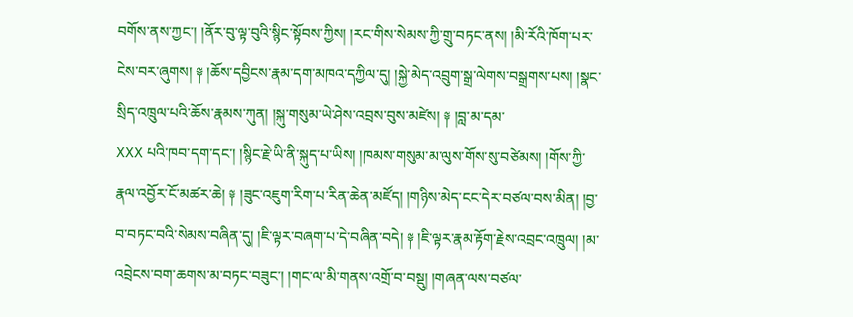བགོས་ནས་ཀྱང་། །ནོར་བུ་ལྟ་བུའི་སྙིང་སྟོབས་ཀྱིས། །རང་གིས་སེམས་ཀྱི་གྲུ་བཏང་ནས། །མི་རོའི་ཁོག་པར་ངེས་བར་ཞུགས། ༈ །ཆོས་དབྱིངས་རྣམ་དག་མཁའ་དཀྱིལ་དུ། །སྐྱེ་མེད་འབྲུག་སྒྲ་ལེགས་བསྒྲགས་པས། །སྣང་སྲིད་འཁྲུལ་པའི་ཆོས་རྣམས་ཀུན། །སྐུ་གསུམ་ཡེ་ཤེས་འབྲས་བུས་མཛེས། ༈ །བླ་མ་དམ་
XXX པའི་ཁབ་དག་དང་། །སྙིང་རྗེ་ཡི་ནི་སྐུད་པ་ཡིས། །ཁམས་གསུམ་མ་ལུས་གོས་སུ་བཙེམས། །གོས་ཀྱི་རྣལ་འབྱོར་ངོ་མཚར་ཆེ། ༈ །ཟུང་འཇུག་རིག་པ་རིན་ཆེན་མཛོད། །གཉིས་མེད་ངང་དེར་བཙལ་བས་མིན། །བྱ་བ་བཏང་བའི་སེམས་བཞིན་དུ། །ཇི་ལྟར་བཞག་པ་དེ་བཞིན་བདེ། ༈ །ཇི་ལྟར་རྣམ་རྟོག་རྗེས་འབྲང་འཁྲུལ། །མ་འབྲེངས་བག་ཆགས་མ་བཏང་བཟུང་། །གང་ལ་མི་གནས་འགྲོ་བ་བསྡུ། །གཞན་ལས་བཙལ་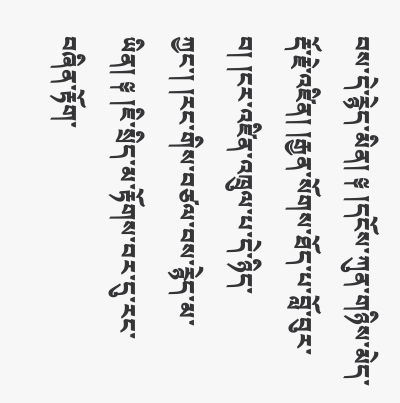བས་དེ་རྙེད་མིན། ༈ །དངོས་ཀུན་གཉིས་མེད་རྡོ་རྗེ་འཛིན། །རྒྱན་སོགས་ཐོད་པ་བློ་བུར་བ། །ངར་འཛིན་འཁྲུལ་པ་དེ་ཉིད་ཀྱང་། །རང་གིས་བཙལ་བས་རྙེད་མ་ཡིན། ༈ །ཇི་སྲིད་མ་རྟོགས་བར་དུ་རང་བཞིན་རྟོག་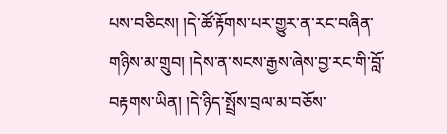པས་བཅིངས། །དེ་ཚོ་རྟོགས་པར་གྱུར་ན་རང་བཞིན་གཉིས་མ་གྲུབ། །དེས་ན་སངས་རྒྱས་ཞེས་བྱ་རང་གི་བློ་བརྟགས་ཡིན། །དེ་ཉིད་སྤྲོས་བྲལ་མ་བཅོས་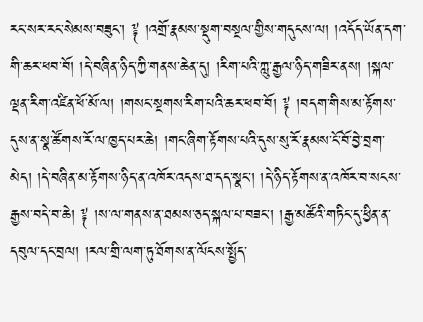རང་སར་རང་སེམས་བཟུང་། ༈ །འགྲོ་རྣམས་སྡུག་བསྔལ་གྱིས་གདུངས་ལ། །འདོད་ཡོན་དག་གི་ཆར་ཕབ་བོ། །དེ་བཞིན་ཉིད་ཀྱི་གནས་ཆེན་དུ། །རིག་པའི་ཀླུ་རྒྱལ་ཉིད་གཟིར་ནས། །སྐལ་ལྡན་རིག་འཛིན་ཕོ་མོ་ལ། །གསང་སྔགས་རིག་པའི་ཆར་ཕབ་བོ། ༈ །བདག་གིས་མ་རྟོགས་དུས་ན་སྣ་ཚོགས་རོ་ལ་ཁྱད་པར་ཆེ། །གང་ཞིག་རྟོགས་པའི་དུས་སུ་རོ་རྣམས་ངོ་བོ་བྱེ་བྲག་མེད། །དེ་བཞིན་མ་རྟོགས་ཉིད་ན་འཁོར་འདས་ཐ་དད་སྣང་། །དེ་ཉིད་རྟོགས་ན་འཁོར་བ་སངས་རྒྱས་བདེ་བ་ཆེ། ༈ །ས་ལ་གནས་ན་ཐམས་ཅད་སྐལ་པ་བཟང་། །རྒྱ་མཚོའི་གཏིང་དུ་ཕྱིན་ན་དབུལ་དང་བྲལ། །རལ་གྲི་ལག་ཏུ་ཐོགས་ན་ལོངས་སྤྱོད་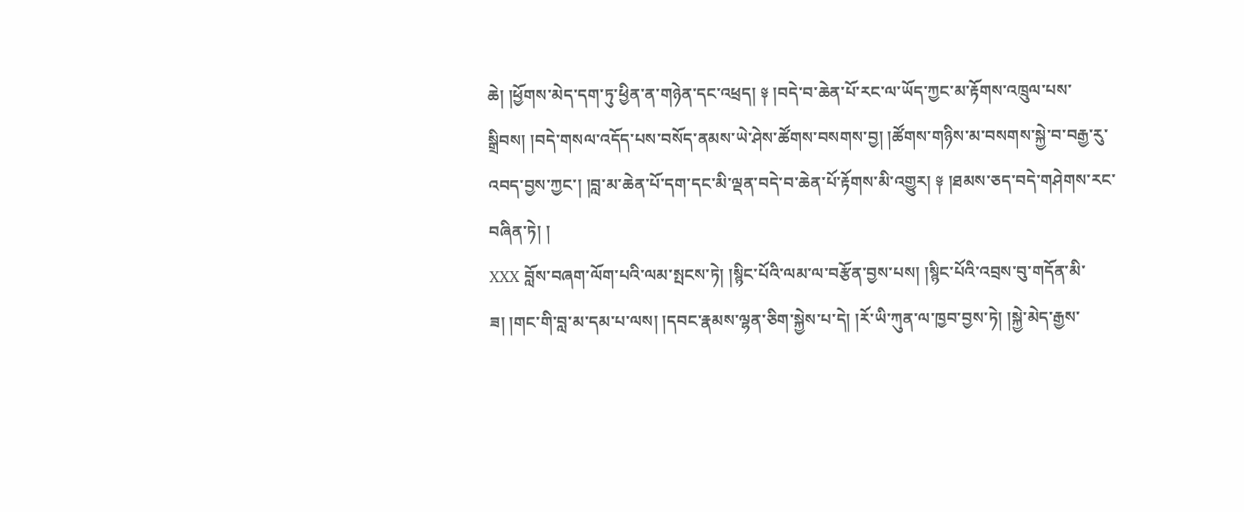ཆེ། །ཕྱོགས་མེད་དག་ཏུ་ཕྱིན་ན་གཉེན་དང་འཕྲད། ༈ །བདེ་བ་ཆེན་པོ་རང་ལ་ཡོད་ཀྱང་མ་རྟོགས་འཁྲུལ་པས་སྒྲིབས། །བདེ་གསལ་འདོད་པས་བསོད་ནམས་ཡེ་ཤེས་ཚོགས་བསགས་བྱ། །ཚོགས་གཉིས་མ་བསགས་སྐྱེ་བ་བརྒྱ་རུ་འབད་བྱས་ཀྱང་། །བླ་མ་ཆེན་པོ་དག་དང་མི་ལྡན་བདེ་བ་ཆེན་པོ་རྟོགས་མི་འགྱུར། ༈ །ཐམས་ཅད་བདེ་གཤེགས་རང་བཞིན་ཏེ། །
XXX བློས་བཞག་ལོག་པའི་ལམ་སྤངས་ཏེ། །སྙིང་པོའི་ལམ་ལ་བརྩོན་བྱས་པས། །སྙིང་པོའི་འབྲས་བུ་གདོན་མི་ཟ། །གང་གི་བླ་མ་དམ་པ་ལས། །དབང་རྣམས་ལྷན་ཅིག་སྐྱེས་པ་དེ། །རོ་ཡི་ཀུན་ལ་ཁྱབ་བྱས་ཏེ། །སྐྱེ་མེད་རྒྱས་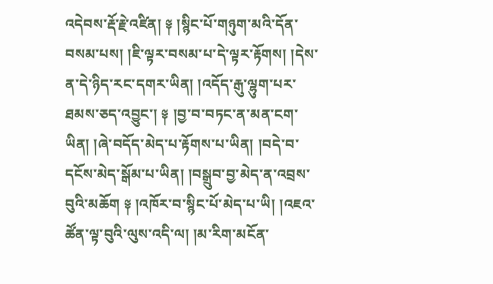འདེབས་རྡོ་རྗེ་འཛིན། ༈ །སྙིང་པོ་གཉུག་མའི་དོན་བསམ་པས། །ཇི་ལྟར་བསམ་པ་དེ་ལྟར་རྟོགས། །དེས་ན་དེ་ཉིད་རང་དགར་ཡིན། །འདོད་རྒུ་ལྷུག་པར་ཐམས་ཅད་འབྱུང་། ༈ །བྱ་བ་བཏང་ན་མན་ངག་ཡིན། །ཞེ་བདོད་མེད་པ་རྟོགས་པ་ཡིན། །བདེ་བ་དངོས་མེད་སྒོམ་པ་ཡིན། །བསྒྲུབ་བྱ་མེད་ན་འབྲས་བུའི་མཆོག ༈ །འཁོར་བ་སྙིང་པོ་མེད་པ་ཡི། །འཇའ་ཚོན་ལྟ་བུའི་ལུས་འདི་ལ། །མ་རིག་མངོན་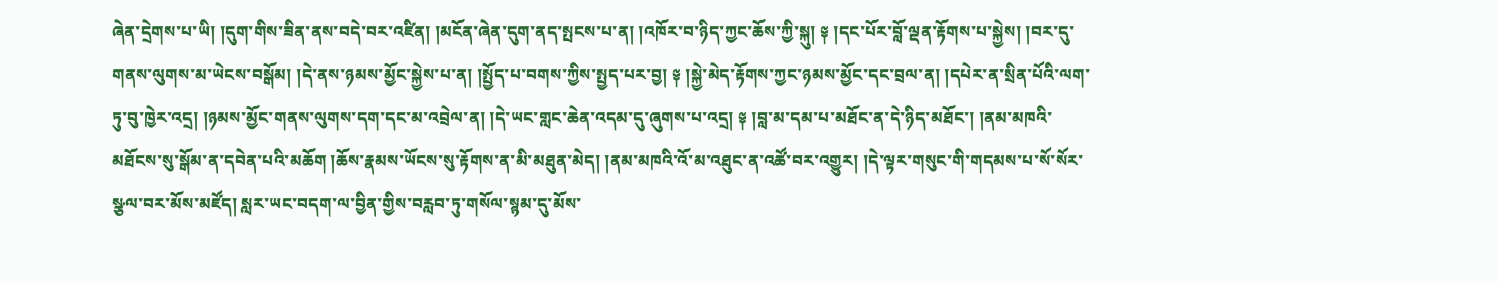ཞེན་དྲེགས་པ་ཡི། །དུག་གིས་ཟིན་ནས་བདེ་བར་འཛིན། །མངོན་ཞེན་དུག་ནད་སྤངས་པ་ན། །འཁོར་བ་ཉིད་ཀྱང་ཆོས་ཀྱི་སྐུ། ༈ །དང་པོར་བློ་ལྡན་རྟོགས་པ་སྐྱེས། །བར་དུ་གནས་ལུགས་མ་ཡེངས་བསྒོམ། །དེ་ནས་ཉམས་མྱོང་སྐྱེས་པ་ན། །སྤྱོད་པ་བགས་ཀྱིས་སྤྱད་པར་བྱ། ༈ །སྐྱེ་མེད་རྟོགས་ཀྱང་ཉམས་མྱོང་དང་བྲལ་ན། །དཔེར་ན་སྲིན་པོའི་ལག་ཏུ་བུ་ཁྱེར་འདྲ། །ཉམས་མྱོང་གནས་ལུགས་དག་དང་མ་འབྲེལ་ན། །དེ་ཡང་གླང་ཆེན་འདམ་དུ་ཞུགས་པ་འདྲ། ༈ །བླ་མ་དམ་པ་མཐོང་ན་དེ་ཉིད་མཐོང་། །ནམ་མཁའི་མཐོངས་སུ་སྒོམ་ན་དབེན་པའི་མཆོག །ཆོས་རྣམས་ཡོངས་སུ་རྟོགས་ན་མི་མཐུན་མེད། །ནམ་མཁའི་འོ་མ་འཐུང་ན་འཚོ་བར་འགྱུར། །དེ་ལྟར་གསུང་གི་གདམས་པ་སོ་སོར་སྩལ་བར་མོས་མཛོད། སླར་ཡང་བདག་ལ་བྱིན་གྱིས་བརླབ་ཏུ་གསོལ་སྙམ་དུ་མོས་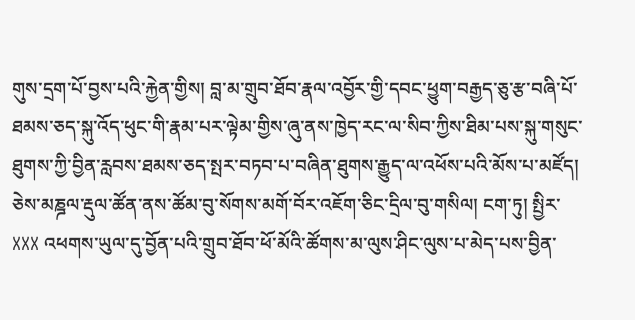གུས་དྲག་པོ་བྱས་པའི་རྐྱེན་གྱིས། བླ་མ་གྲུབ་ཐོབ་རྣལ་འབྱོར་གྱི་དབང་ཕྱུག་བརྒྱད་ཅུ་རྩ་བཞི་པོ་ཐམས་ཅད་སྐུ་འོད་ཕུང་གི་རྣམ་པར་ལྟེམ་གྱིས་ཞུ་ནས་ཁྱེད་རང་ལ་སིབ་ཀྱིས་ཐིམ་པས་སྐུ་གསུང་ཐུགས་ཀྱི་བྱིན་རླབས་ཐམས་ཅད་སྤར་བཏབ་པ་བཞིན་ཐུགས་རྒྱུད་ལ་འཕོས་པའི་མོས་པ་མཛོད། ཅེས་མཎྜལ་རྡུལ་ཚོན་ནས་ཚོམ་བུ་སོགས་མགོ་བོར་འཇོག་ཅིང་དྲིལ་བུ་གསིལ། ངག་ཏུ། སྤྱིར་
XXX འཕགས་ཡུལ་དུ་བྱོན་པའི་གྲུབ་ཐོབ་ཕོ་མོའི་ཚོགས་མ་ལུས་ཤིང་ལུས་པ་མེད་པས་བྱིན་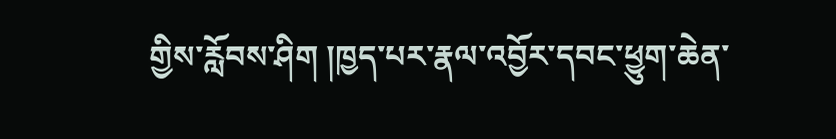གྱིས་རློབས་ཤིག །ཁྱད་པར་རྣལ་འབྱོར་དབང་ཕྱུག་ཆེན་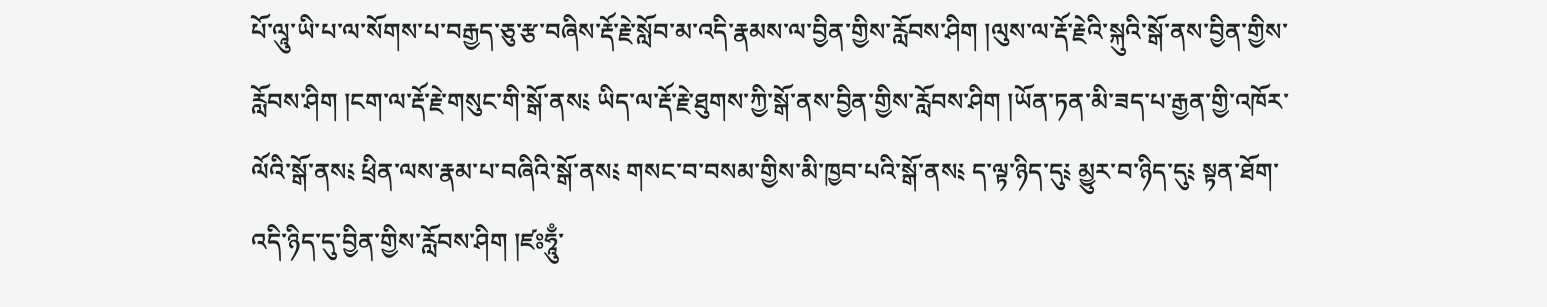པོ་ལཱུ་ཡི་པ་ལ་སོགས་པ་བརྒྱད་ཅུ་རྩ་བཞིས་རྡོ་རྗེ་སློབ་མ་འདི་རྣམས་ལ་བྱིན་གྱིས་རློབས་ཤིག །ལུས་ལ་རྡོ་རྗེའི་སྐུའི་སྒོ་ནས་བྱིན་གྱིས་རློབས་ཤིག །ངག་ལ་རྡོ་རྗེ་གསུང་གི་སྒོ་ནས༴ ཡིད་ལ་རྡོ་རྗེ་ཐུགས་ཀྱི་སྒོ་ནས་བྱིན་གྱིས་རློབས་ཤིག །ཡོན་ཏན་མི་ཟད་པ་རྒྱན་གྱི་འཁོར་ལོའི་སྒོ་ནས༴ ཕྲིན་ལས་རྣམ་པ་བཞིའི་སྒོ་ནས༴ གསང་བ་བསམ་གྱིས་མི་ཁྱབ་པའི་སྒོ་ནས༴ ད་ལྟ་ཉིད་དུ༴ མྱུར་བ་ཉིད་དུ༴ སྟན་ཐོག་འདི་ཉིད་དུ་བྱིན་གྱིས་རློབས་ཤིག །ཛཿཧཱུྃ་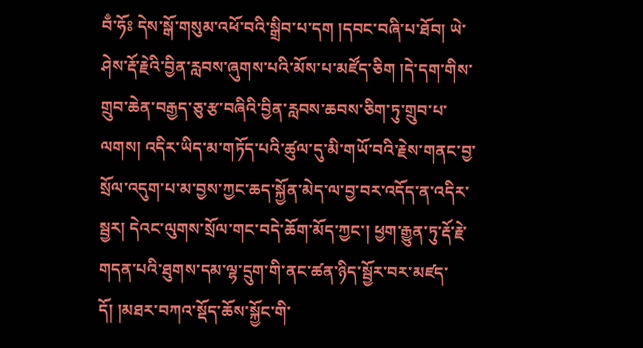བྃ་ཧོཿ དེས་སྒོ་གསུམ་འཕོ་བའི་སྒྲིབ་པ་དག །དབང་བཞི་པ་ཐོབ། ཡེ་ཤེས་རྡོ་རྗེའི་བྱིན་རླབས་ཞུགས་པའི་མོས་པ་མཛོད་ཅིག །དེ་དག་གིས་གྲུབ་ཆེན་བརྒྱད་ཅུ་རྩ་བཞིའི་བྱིན་རླབས་ཆབས་ཅིག་ཏུ་གྲུབ་པ་ལགས། འདིར་ཡིད་མ་གཏོད་པའི་ཚུལ་དུ་མི་གཡོ་བའི་རྗེས་གནང་བྱ་སྲོལ་འདུག་པ་མ་བྱས་ཀྱང་ཆད་སྐྱོན་མེད་ལ་བྱ་བར་འདོད་ན་འདིར་སྦྱར། དེའང་ལུགས་སྲོལ་གང་བདེ་ཆོག་མོད་ཀྱང་། ཕྱག་རྒྱུན་ཏུ་རྡོ་རྗེ་གདན་པའི་ཐུགས་དམ་ལྷ་དྲུག་གི་ནང་ཚན་ཉིད་སྦྱོར་བར་མཛད་དོ། །མཐར་བཀའ་སྡོད་ཆོས་སྐྱོང་གི་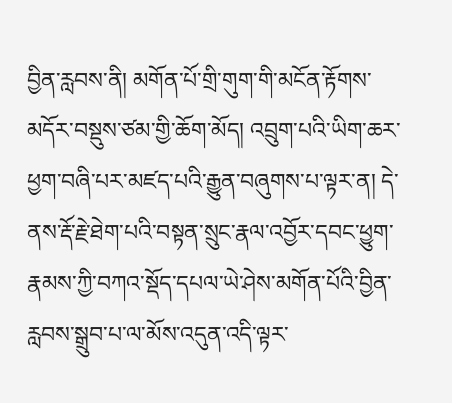བྱིན་རླབས་ནི། མགོན་པོ་གྲི་གུག་གི་མངོན་རྟོགས་མདོར་བསྡུས་ཙམ་གྱི་ཆོག་མོད། འབྲུག་པའི་ཡིག་ཆར་ཕྱག་བཞི་པར་མཛད་པའི་རྒྱུན་བཞུགས་པ་ལྟར་ན། དེ་ནས་རྡོ་རྗེ་ཐེག་པའི་བསྟན་སྲུང་རྣལ་འབྱོར་དབང་ཕྱུག་རྣམས་ཀྱི་བཀའ་སྡོད་དཔལ་ཡེ་ཤེས་མགོན་པོའི་བྱིན་རླབས་སྒྲུབ་པ་ལ་མོས་འདུན་འདི་ལྟར་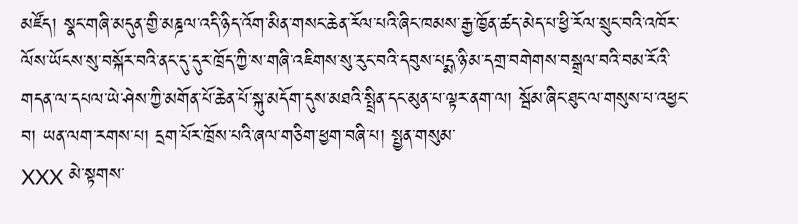མཛོད། སྣང་གཞི་མདུན་གྱི་མཎྜལ་འདི་ཉིད་འོག་མིན་གསང་ཆེན་རོལ་པའི་ཞིང་ཁམས་རྒྱ་ཁྱོན་ཚད་མེད་པ་ཕྱི་རོལ་སྲུང་བའི་འཁོར་ལོས་ཡོངས་སུ་བསྐོར་བའི་ནང་དུ་དུར་ཁྲོད་ཀྱི་ས་གཞི་འཇིགས་སུ་རུང་བའི་དབུས་པདྨ་ཉི་མ་དགྲ་བགེགས་བསྒྲལ་བའི་བམ་རོའི་གདན་ལ་དཔལ་ཡེ་ཤེས་ཀྱི་མགོན་པོ་ཆེན་པོ་སྐུ་མདོག་དུས་མཐའི་སྤྲིན་དང་མུན་པ་ལྟར་ནག་ལ། སྦོམ་ཞིང་ཐུང་ལ་གསུས་པ་འཕྱང་བ། ཡན་ལག་རགས་པ། དྲག་པོར་ཁྲོས་པའི་ཞལ་གཅིག་ཕྱག་བཞི་པ། སྤྱན་གསུམ་
XXX མེ་སྟགས་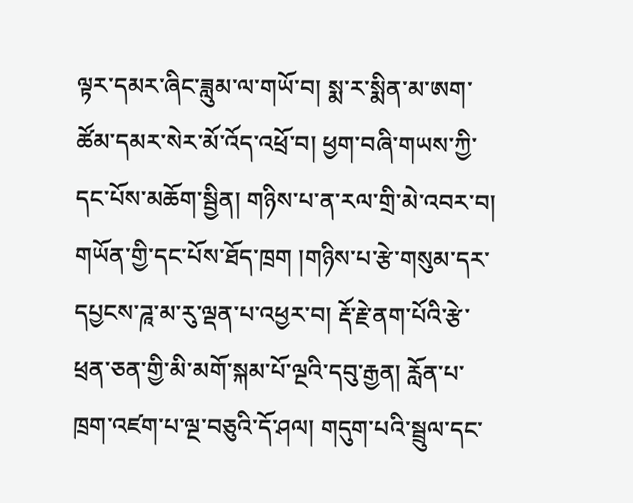ལྟར་དམར་ཞིང་ཟླུམ་ལ་གཡོ་བ། སྨ་ར་སྨིན་མ་ཨག་ཚོམ་དམར་སེར་མོ་འོད་འཕྲོ་བ། ཕྱག་བཞི་གཡས་ཀྱི་དང་པོས་མཆོག་སྦྱིན། གཉིས་པ་ན་རལ་གྲི་མེ་འབར་བ། གཡོན་གྱི་དང་པོས་ཐོད་ཁྲག །གཉིས་པ་རྩེ་གསུམ་དར་དཔྱངས་ཌཱ་མ་རུ་ལྡན་པ་འཕྱར་བ། རྡོ་རྗེ་ནག་པོའི་རྩེ་ཕྲན་ཅན་གྱི་མི་མགོ་སྐམ་པོ་ལྔའི་དབུ་རྒྱན། རློན་པ་ཁྲག་འཛག་པ་ལྔ་བཅུའི་དོ་ཤལ། གདུག་པའི་སྦྲུལ་དང་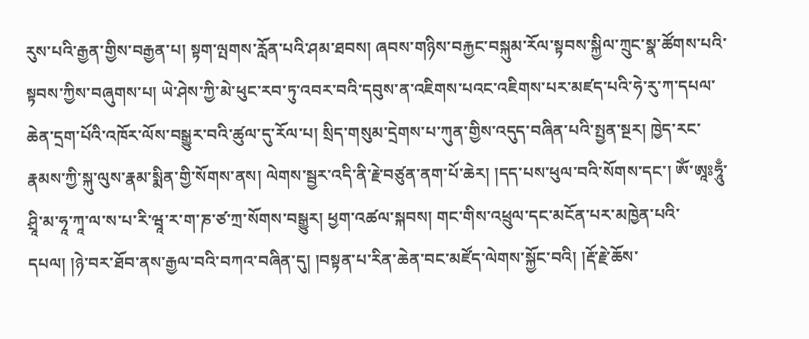རུས་པའི་རྒྱན་གྱིས་བརྒྱན་པ། སྟག་ལྤགས་རློན་པའི་ཤམ་ཐབས། ཞབས་གཉིས་བརྐྱང་བསྐུམ་རོལ་སྟབས་སྐྱིལ་ཀྲུང་སྣ་ཚོགས་པའི་སྟབས་ཀྱིས་བཞུགས་པ། ཡེ་ཤེས་ཀྱི་མེ་ཕུང་རབ་ཏུ་འབར་བའི་དབུས་ན་འཇིགས་པའང་འཇིགས་པར་མཛད་པའི་ཧེ་རུ་ཀ་དཔལ་ཆེན་དྲག་པོའི་འཁོར་ལོས་བསྒྱུར་བའི་ཚུལ་དུ་རོལ་པ། སྲིད་གསུམ་དྲེགས་པ་ཀུན་གྱིས་འདུད་བཞིན་པའི་སྤྱན་སྔར། ཁྱེད་རང་རྣམས་ཀྱི་སྐུ་ལུས་རྣམ་སྨིན་གྱི་སོགས་ནས། ལེགས་སྦྱར་འདི་ནི་རྗེ་བཙུན་ནག་པོ་ཆེར། །དད་པས་ཕུལ་བའི་སོགས་དང་། ཨོཾ་ཨཱཿཧཱུྃ་ཤྲཱི་མ་ཧཱ་ཀཱ་ལ་ས་པ་རི་ཝཱ་ར་ག་ཎ་ཙ་ཀྲ་སོགས་བསྒྱུར། ཕྱག་འཚལ་སྐབས། གང་གིས་འཕྲུལ་དང་མངོན་པར་མཁྱེན་པའི་དཔལ། །ཉེ་བར་ཐོབ་ནས་རྒྱལ་བའི་བཀའ་བཞིན་དུ། །བསྟན་པ་རིན་ཆེན་བང་མཛོད་ལེགས་སྐྱོང་བའི། །རྡོ་རྗེ་ཆོས་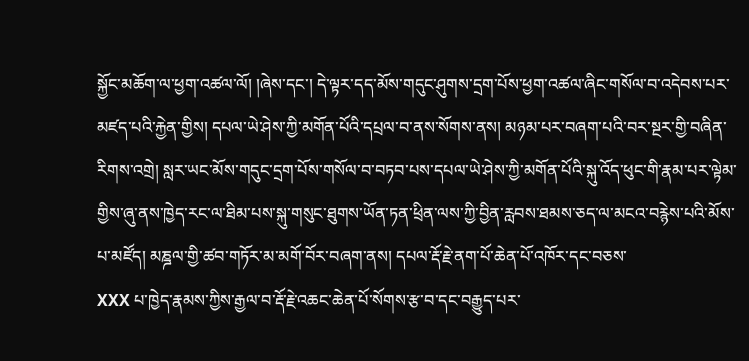སྐྱོང་མཆོག་ལ་ཕྱག་འཚལ་ལོ། །ཞེས་དང་། དེ་ལྟར་དད་མོས་གདུང་ཤུགས་དྲག་པོས་ཕྱག་འཚལ་ཞིང་གསོལ་བ་འདེབས་པར་མཛད་པའི་རྐྱེན་གྱིས། དཔལ་ཡེ་ཤེས་ཀྱི་མགོན་པོའི་དཔྲལ་བ་ནས་སོགས་ནས། མཉམ་པར་བཞག་པའི་བར་སྔར་གྱི་བཞིན་རིགས་འགྲེ། སླར་ཡང་མོས་གདུང་དྲག་པོས་གསོལ་བ་བཏབ་པས་དཔལ་ཡེ་ཤེས་ཀྱི་མགོན་པོའི་སྐུ་འོད་ཕུང་གི་རྣམ་པར་ལྟེམ་གྱིས་ཞུ་ནས་ཁྱེད་རང་ལ་ཐིམ་པས་སྐུ་གསུང་ཐུགས་ཡོན་ཏན་ཕྲིན་ལས་ཀྱི་བྱིན་རླབས་ཐམས་ཅད་ལ་མངའ་བརྙེས་པའི་མོས་པ་མཛོད། མཎྜལ་གྱི་ཚབ་གཏོར་མ་མགོ་བོར་བཞག་ནས། དཔལ་རྡོ་རྗེ་ནག་པོ་ཆེན་པོ་འཁོར་དང་བཅས་
XXX པ་ཁྱེད་རྣམས་ཀྱིས་རྒྱལ་བ་རྡོ་རྗེ་འཆང་ཆེན་པོ་སོགས་རྩ་བ་དང་བརྒྱུད་པར་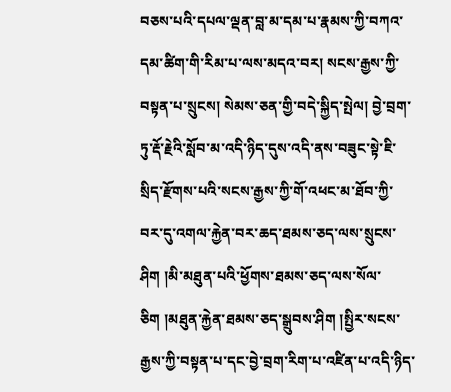བཅས་པའི་དཔལ་ལྡན་བླ་མ་དམ་པ་རྣམས་ཀྱི་བཀའ་དམ་ཚིག་གི་རིམ་པ་ལས་མདའ་བར། སངས་རྒྱས་ཀྱི་བསྟན་པ་སྲུངས། སེམས་ཅན་གྱི་བདེ་སྐྱིད་སྤེལ། བྱེ་བྲག་ཏུ་རྡོ་རྗེའི་སློབ་མ་འདི་ཉིད་དུས་འདི་ནས་བཟུང་སྟེ་ཇི་སྲིད་རྫོགས་པའི་སངས་རྒྱས་ཀྱི་གོ་འཕང་མ་ཐོབ་ཀྱི་བར་དུ་འགལ་རྐྱེན་བར་ཆད་ཐམས་ཅད་ལས་སྲུངས་ཤིག །མི་མཐུན་པའི་ཕྱོགས་ཐམས་ཅད་ལས་སོལ་ཅིག །མཐུན་རྐྱེན་ཐམས་ཅད་སྒྲུབས་ཤིག །སྤྱིར་སངས་རྒྱས་ཀྱི་བསྟན་པ་དང་བྱེ་བྲག་རིག་པ་འཛིན་པ་འདི་ཉིད་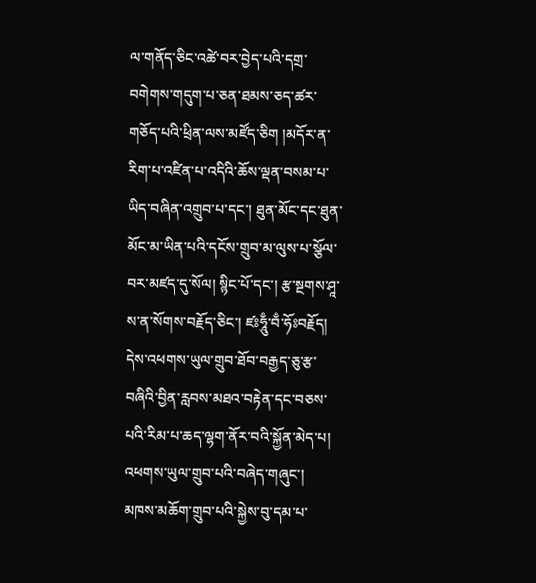ལ་གནོད་ཅིང་འཚེ་བར་བྱེད་པའི་དགྲ་བགེགས་གདུག་པ་ཅན་ཐམས་ཅད་ཚར་གཅོད་པའི་ཕྲིན་ལས་མཛོད་ཅིག །མདོར་ན་རིག་པ་འཛིན་པ་འདིའི་ཆོས་ལྡན་བསམ་པ་ཡིད་བཞིན་འགྲུབ་པ་དང་། ཐུན་མོང་དང་ཐུན་མོང་མ་ཡིན་པའི་དངོས་གྲུབ་མ་ལུས་པ་སྩོལ་བར་མཛད་དུ་སོལ། སྙིང་པོ་དང་། རྩ་སྔགས་ཤཱ་ས་ན་སོགས་བརྗོད་ཅིང་། ཛཿཧཱུྃ་བྃ་ཧོཿབརྗོད། དེས་འཕགས་ཡུལ་གྲུབ་ཐོབ་བརྒྱད་ཅུ་རྩ་བཞིའི་བྱིན་རླབས་མཐའ་བརྟེན་དང་བཅས་པའི་རིམ་པ་ཆད་ལྷག་ནོར་བའི་སྐྱོན་མེད་པ། འཕགས་ཡུལ་གྲུབ་པའི་བཞེད་གཞུང་། མཁས་མཆོག་གྲུབ་པའི་སྐྱེས་བུ་དམ་པ་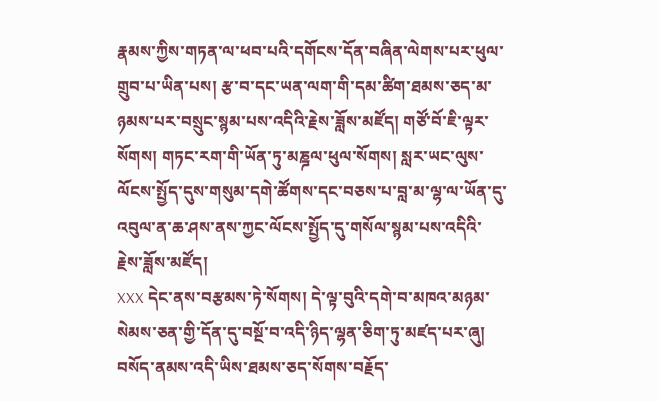རྣམས་ཀྱིས་གཏན་ལ་ཕབ་པའི་དགོངས་དོན་བཞིན་ལེགས་པར་ཕུལ་གྲུབ་པ་ཡིན་པས། རྩ་བ་དང་ཡན་ལག་གི་དམ་ཚིག་ཐམས་ཅད་མ་ཉམས་པར་བསྲུང་སྙམ་པས་འདིའི་རྗེས་ཟློས་མཛོད། གཙོ་བོ་ཇི་ལྟར་སོགས། གཏང་རག་གི་ཡོན་ཏུ་མཎྜལ་ཕུལ་སོགས། སླར་ཡང་ལུས་ལོངས་སྤྱོད་དུས་གསུམ་དགེ་ཚོགས་དང་བཅས་པ་བླ་མ་ལྷ་ལ་ཡོན་དུ་འབུལ་ན་ཆ་ཤས་ནས་ཀྱང་ལོངས་སྤྱོད་དུ་གསོལ་སྙམ་པས་འདིའི་རྗེས་ཟློས་མཛོད།
XXX དེང་ནས་བརྩམས་ཏེ་སོགས། དེ་ལྟ་བུའི་དགེ་བ་མཁའ་མཉམ་སེམས་ཅན་གྱི་དོན་དུ་བསྔོ་བ་འདི་ཉིད་ལྷན་ཅིག་ཏུ་མཛད་པར་ཞུ། བསོད་ནམས་འདི་ཡིས་ཐམས་ཅད་སོགས་བརྗོད་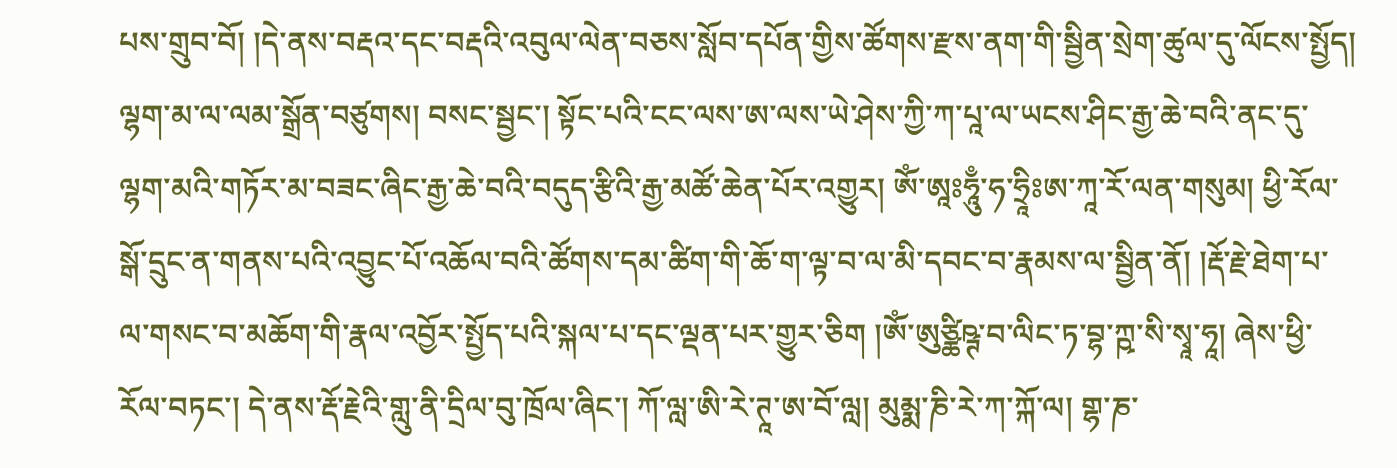པས་གྲུབ་བོ། །དེ་ནས་བརྡའ་དང་བརྡའི་འབུལ་ལེན་བཅས་སློབ་དཔོན་གྱིས་ཚོགས་རྫས་ནག་གི་སྦྱིན་སྲེག་ཚུལ་དུ་ལོངས་སྤྱོད། ལྷག་མ་ལ་ལམ་སྒྲོན་བཙུགས། བསང་སྦྱང་། སྟོང་པའི་ངང་ལས་ཨ་ལས་ཡེ་ཤེས་ཀྱི་ཀ་པཱ་ལ་ཡངས་ཤིང་རྒྱ་ཆེ་བའི་ནང་དུ་ལྷག་མའི་གཏོར་མ་བཟང་ཞིང་རྒྱ་ཆེ་བའི་བདུད་རྩིའི་རྒྱ་མཚོ་ཆེན་པོར་འགྱུར། ཨོཾ་ཨཱཿཧཱུྃ་ཧ་ཧྲཱིཿཨ་ཀཱ་རོ་ལན་གསུམ། ཕྱི་རོལ་སྒོ་དྲུང་ན་གནས་པའི་འབྱུང་པོ་འཆོལ་བའི་ཚོགས་དམ་ཚིག་གི་ཆོ་ག་ལྟ་བ་ལ་མི་དབང་བ་རྣམས་ལ་སྦྱིན་ནོ། །རྡོ་རྗེ་ཐེག་པ་ལ་གསང་བ་མཆོག་གི་རྣལ་འབྱོར་སྤྱོད་པའི་སྐལ་པ་དང་ལྡན་པར་གྱུར་ཅིག །ཨོཾ་ཨུཙྪིཥྚ་བ་ལིང་ཏ་བྷ་ཀྵ་སི་སྭཱ་ཧཱ། ཞེས་ཕྱི་རོལ་བཏང་། དེ་ནས་རྡོ་རྗེའི་གླུ་ནི་དྲིལ་བུ་ཁྲོལ་ཞིང་། ཀོ་ལླ་ཨི་རེ་ཊཱ་ཨ་བོ་ལླ། མུམྨ་ཎི་རེ་ཀ་ཀྐོ་ལ། གྷ་ཎ་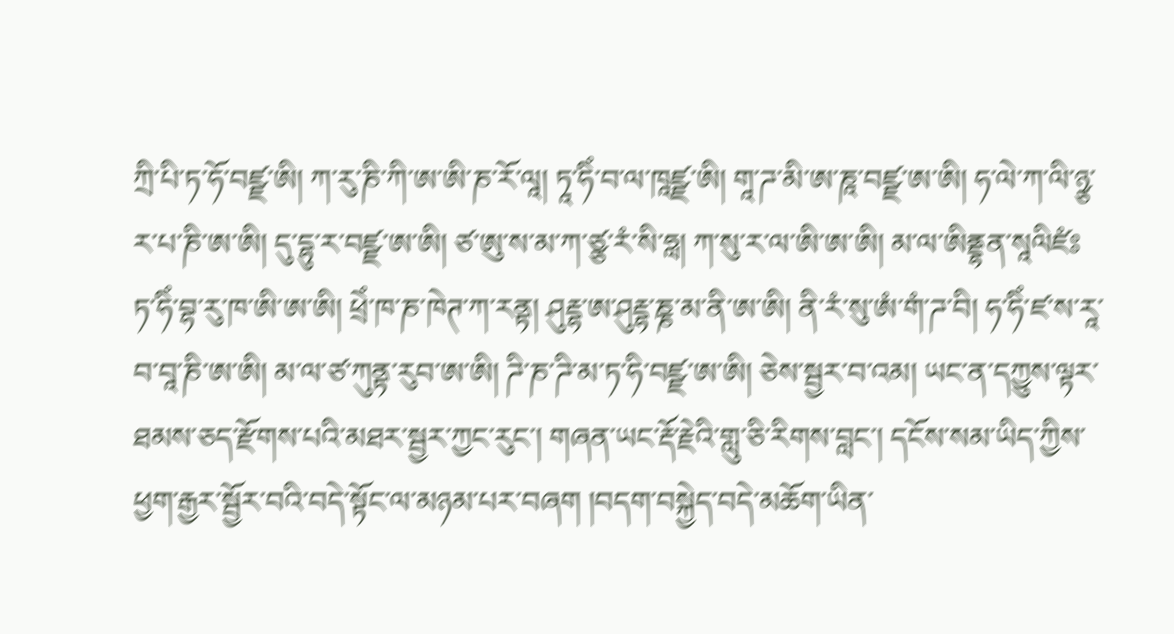ཀྲི་པི་ཏ་ཧོ་བཛྫ་ཨི། ཀ་རུ་ཎི་ཀི་ཨ་ཨི་ཎ་རོ་ལཱ། ཏཱ་ཧིཾ་བ་ལ་ཁཱཛྫ་ཨི། གཱ་ཌ་མི་ཨ་ཎཱ་བཛྫ་ཨ་ཨི། ཧ་ལེ་ཀ་ལི་ཉྩ་ར་པ་ཎི་ཨ་ཨི། དུ་དྷུ་ར་བཛྫ་ཨ་ཨི། ཙ་ཨུ་ས་མ་ཀ་ཙྩ་རཾ་སི་ཧླ། ཀ་སུ་ར་ལ་ཨི་ཨ་ཨི། མ་ལ་ཨིནྡྷན་སཱལིཛཾཿ ཏ་ཧིཾ་བྷ་རུ་ཁ་ཨི་ཨ་ཨི། ཕྲེཾ་ཁ་ཎ་ཁེཊ་ཀ་རནྟ། ཤུརྡྷ་ཨ་ཤུརྡྷ་ཎྞ་མ་ནི་ཨ་ཨི། ནི་རཾ་སུ་ཨཾ་གཾ་ཌ་བི། ཧ་ཧིཾ་ཛ་ས་རཱ་བ་བཱ་ཎི་ཨ་ཨི། མ་ལ་ཙ་ཀུནྟ་རུབ་ཨ་ཨི། ཌི་ཎ་ཌི་མ་ཏ་ཧི་བཛྫ་ཨ་ཨི། ཅེས་སྦྱར་བ་འམ། ཡང་ན་དཀྱུས་ལྟར་ཐམས་ཅད་རྫོགས་པའི་མཐར་སྦྱར་ཀྱང་རུང་། གཞན་ཡང་རྡོ་རྗེའི་གླུ་ཅི་རིགས་བླང་། དངོས་སམ་ཡིད་ཀྱིས་ཕྱག་རྒྱར་སྦྱོར་བའི་བདེ་སྟོང་ལ་མཉམ་པར་བཞག །བདག་བསྐྱེད་བདེ་མཆོག་ཡིན་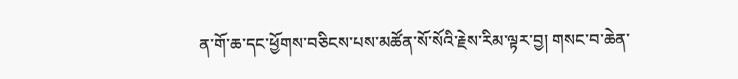ན་གོ་ཆ་དང་ཕྱོགས་བཅིངས་པས་མཚོན་སོ་སོའི་རྗེས་རིམ་ལྟར་བྱ། གསང་བ་ཆེན་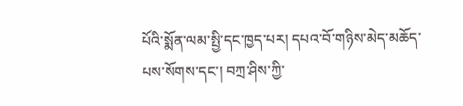པོའི་སྨོན་ལམ་སྤྱི་དང་ཁྱད་པར། དཔའ་བོ་གཉིས་མེད་མཆོད་པས་སོགས་དང་། བཀྲ་ཤིས་ཀྱི་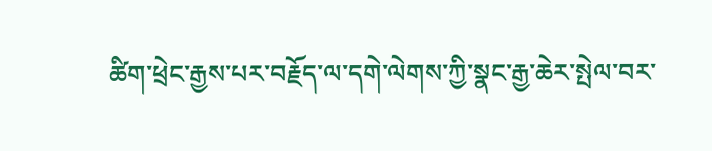ཚིག་ཕྲེང་རྒྱས་པར་བརྗོད་ལ་དགེ་ལེགས་ཀྱི་སྣང་རྒྱ་ཆེར་སྤེལ་བར་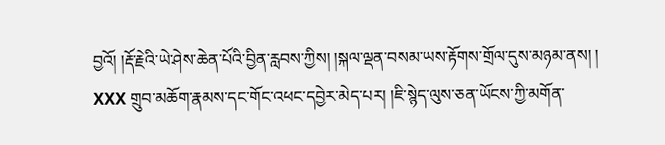བྱའོ། །རྡོ་རྗེའི་ཡེ་ཤེས་ཆེན་པོའི་བྱིན་རླབས་ཀྱིས། །སྐལ་ལྡན་བསམ་ཡས་རྟོགས་གྲོལ་དུས་མཉམ་ནས། །
XXX གྲུབ་མཆོག་རྣམས་དང་གོང་འཕང་དབྱེར་མེད་པར། །ཇི་སྙེད་ལུས་ཅན་ཡོངས་ཀྱི་མགོན་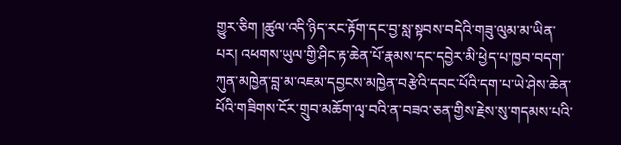གྱུར་ཅིག །ཚུལ་འདི་ཉིད་རང་རྟོག་དང་བྱ་སླ་སྟབས་བདེའི་གཟུ་ལུམ་མ་ཡིན་པར། འཕགས་ཡུལ་གྱི་ཤིང་རྟ་ཆེན་པོ་རྣམས་དང་དབྱེར་མི་ཕྱེད་པ་ཁྱབ་བདག་ཀུན་མཁྱེན་བླ་མ་འཇམ་དབྱངས་མཁྱེན་བརྩེའི་དབང་པོའི་དག་པ་ཡེ་ཤེས་ཆེན་པོའི་གཟིགས་ངོར་གྲུབ་མཆོག་ལྭ་བའི་ན་བཟའ་ཅན་གྱིས་རྗེས་སུ་གདམས་པའི་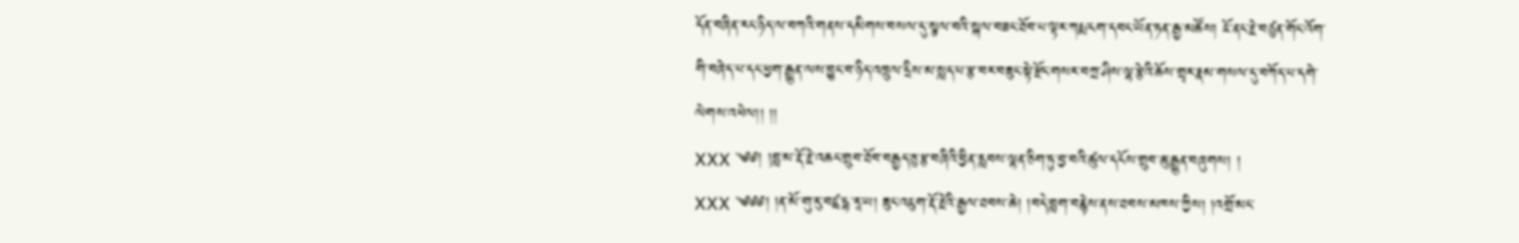དོན་བཞིན་རང་ཉིད་ལ་བཀའི་གནས་དམིགས་བསལ་དུ་སྩལ་བའི་སྐལ་བཟང་ཐོབ་པ་ལྟར་ཀརྨ་ངག་དབང་ཡོན་ཏན་རྒྱ་མཚོས། ཇོ་ནང་རྗེ་བཙུན་གོང་འོག་གི་བཞེད་པ་དང་ཕྱག་རྒྱུན་ལས་བྱུང་བ་ཉིད་འཁྲུལ་དྲིས་མ་སླད་པ་རྩ་བར་བཟུང་སྟེ་རྫོང་གསར་བཀྲ་ཤིས་ལྷ་རྩེའི་ཆོས་གྲྭར་རྣམ་གསལ་དུ་བཀོད་པ་དགེ་ལེགས་འཕེལ།། །།
XXX ༄༅། །བླ་མ་རྡོ་རྗེ་འཆང་གྲུབ་ཐོབ་བརྒྱད་ཅུ་རྩ་བཞིའི་བྱིན་རླབས་ལྷན་ཅིག་ཏུ་བྱ་བའི་ཚུལ་དངོས་གྲུབ་ཆུ་རྒྱུན་བཞུགས། །
XXX ༄༅༅། །ན་མོ་གུ་རུ་བཛྲ་དྷ་རཱ་ཡ། ཟུང་འཇུག་རྡོ་རྗེའི་རྒྱལ་ཐབས་ཆེ། །བདེ་བླག་བརྙེས་ནས་ཐབས་མཁས་ཀྱིས། །འགྲོ་མང་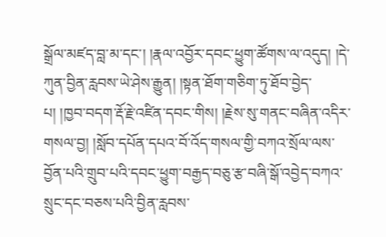སྒྲོལ་མཛད་བླ་མ་དང་། །རྣལ་འབྱོར་དབང་ཕྱུག་ཚོགས་ལ་འདུད། །དེ་ཀུན་བྱིན་རླབས་ཡེ་ཤེས་རྒྱུན། །སྟན་ཐོག་གཅིག་ཏུ་ཐོབ་བྱེད་པ། །ཁྱབ་བདག་རྡོ་རྗེ་འཛིན་དབང་གིས། །རྗེས་སུ་གནང་བཞིན་འདིར་གསལ་བྱ། །སློབ་དཔོན་དཔའ་བོ་འོད་གསལ་གྱི་བཀའ་སྲོལ་ལས་བྱོན་པའི་གྲུབ་པའི་དབང་ཕྱུག་བརྒྱད་བཅུ་རྩ་བཞི་སྒོ་འབྱེད་བཀའ་སྲུང་དང་བཅས་པའི་བྱིན་རླབས་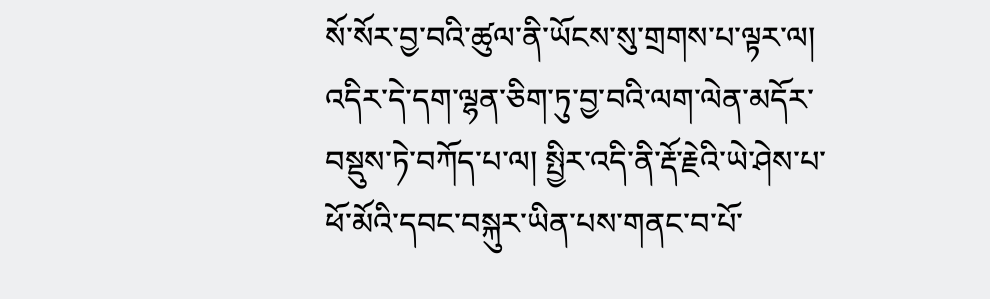སོ་སོར་བྱ་བའི་ཚུལ་ནི་ཡོངས་སུ་གྲགས་པ་ལྟར་ལ། འདིར་དེ་དག་ལྷན་ཅིག་ཏུ་བྱ་བའི་ལག་ལེན་མདོར་བསྡུས་ཏེ་བཀོད་པ་ལ། སྤྱིར་འདི་ནི་རྡོ་རྗེའི་ཡེ་ཤེས་པ་ཕོ་མོའི་དབང་བསྐུར་ཡིན་པས་གནང་བ་པོ་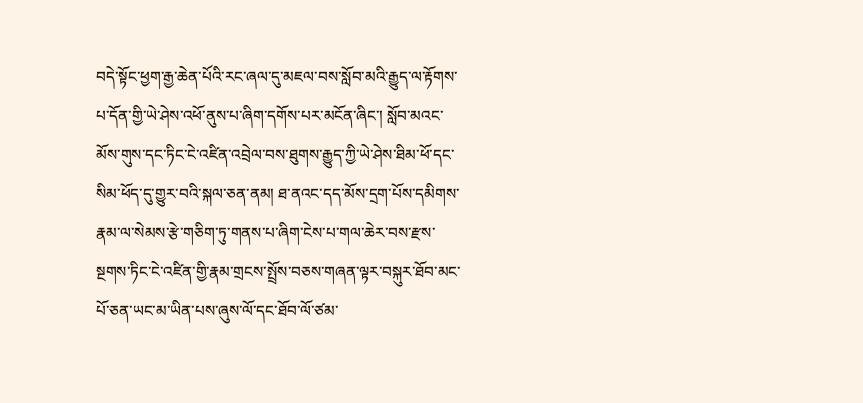བདེ་སྟོང་ཕྱག་རྒྱ་ཆེན་པོའི་རང་ཞལ་དུ་མཇལ་བས་སློབ་མའི་རྒྱུད་ལ་རྟོགས་པ་དོན་གྱི་ཡེ་ཤེས་འཕོ་ནུས་པ་ཞིག་དགོས་པར་མངོན་ཞིང་། སློབ་མའང་མོས་གུས་དང་ཏིང་ངེ་འཛིན་འབྲེལ་བས་ཐུགས་རྒྱུད་ཀྱི་ཡེ་ཤེས་ཐིམ་ཕོ་དང་སིམ་ཕོད་དུ་གྱུར་བའི་སྐལ་ཅན་ནམ། ཐ་ནའང་དད་མོས་དྲག་པོས་དམིགས་རྣམ་ལ་སེམས་རྩེ་གཅིག་ཏུ་གནས་པ་ཞིག་ངེས་པ་གལ་ཆེར་བས་རྫས་སྔགས་ཏིང་ངེ་འཛིན་གྱི་རྣམ་གྲངས་སྤྲོས་བཅས་གཞན་ལྟར་བསྐུར་ཐོབ་མང་པོ་ཅན་ཡང་མ་ཡིན་པས་ཞུས་ལོ་དང་ཐོབ་ལོ་ཙམ་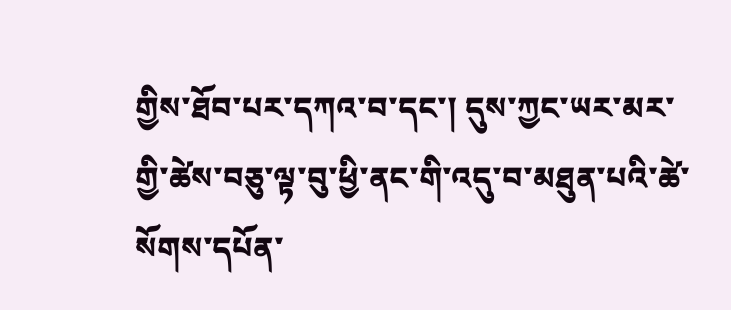གྱིས་ཐོབ་པར་དཀའ་བ་དང་། དུས་ཀྱང་ཡར་མར་གྱི་ཚེས་བཅུ་ལྟ་བུ་ཕྱི་ནང་གི་འདུ་བ་མཐུན་པའི་ཚེ་སོགས་དཔོན་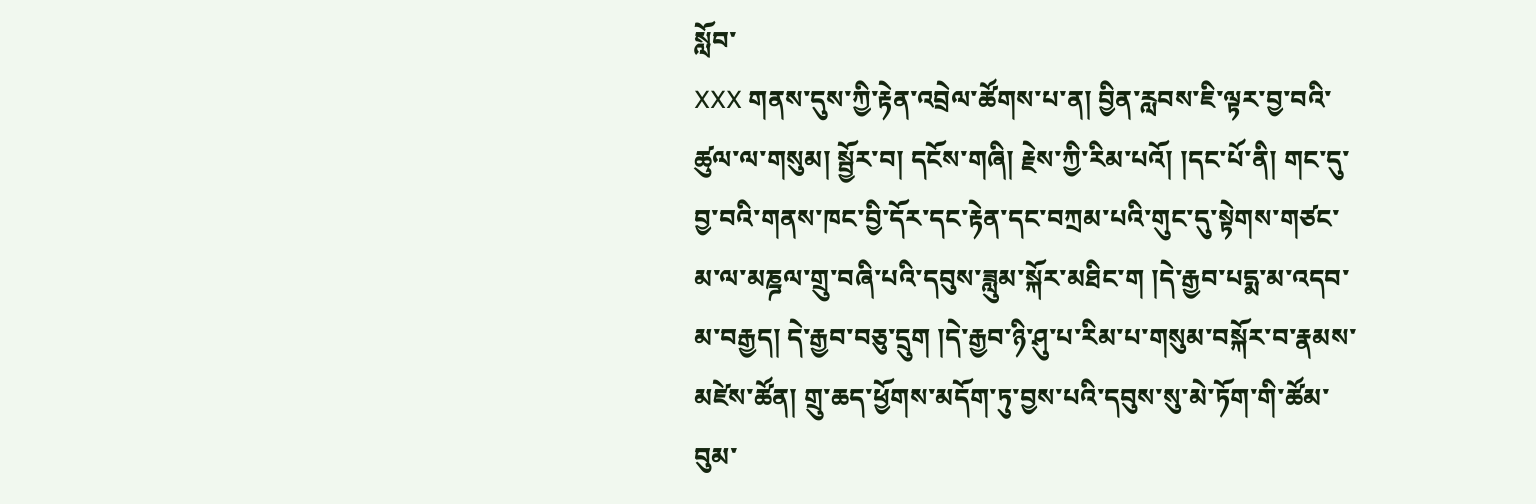སློབ་
XXX གནས་དུས་ཀྱི་རྟེན་འབྲེལ་ཚོགས་པ་ན། བྱིན་རླབས་ཇི་ལྟར་བྱ་བའི་ཚུལ་ལ་གསུམ། སྦྱོར་བ། དངོས་གཞི། རྗེས་ཀྱི་རིམ་པའོ། །དང་པོ་ནི། གང་དུ་བྱ་བའི་གནས་ཁང་བྱི་དོར་དང་རྟེན་དང་བཀྲམ་པའི་གུང་དུ་སྟེགས་གཙང་མ་ལ་མཎྜལ་གྲུ་བཞི་པའི་དབུས་ཟླུམ་སྐོར་མཐིང་ག །དེ་རྒྱབ་པདྨ་མ་འདབ་མ་བརྒྱད། དེ་རྒྱབ་བཅུ་དྲུག །དེ་རྒྱབ་ཉི་ཤུ་པ་རིམ་པ་གསུམ་བསྐོར་བ་རྣམས་མཛེས་ཚོན། གྲུ་ཆད་ཕྱོགས་མདོག་ཏུ་བྱས་པའི་དབུས་སུ་མེ་ཏོག་གི་ཚོམ་བུམ་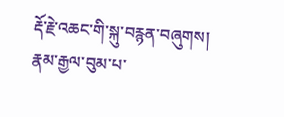རྡོ་རྗེ་འཆང་གི་སྐུ་བརྙན་བཞུགས། རྣམ་རྒྱལ་བུམ་པ་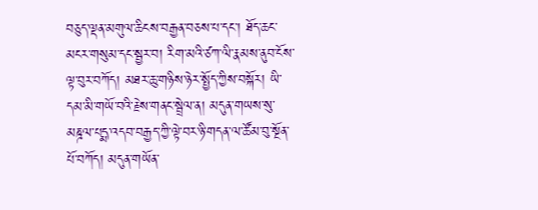བཅུད་ལྡན་མགུལ་ཆིངས་བརྒྱན་བཅས་པ་དང་། ཐོད་ཆང་མངར་གསུམ་དང་སྦྱར་བ། རིག་མའི་ཙཀ་ལི་རྣམས་ནུབ་ངོས་ལྟ་བུར་བཀོད། མཐར་ཆུ་གཉིས་ཉེར་སྤྱོད་ཀྱིས་བསྐོར། ཡི་དམ་མི་གཡོ་བའི་རྗེས་གནང་སྦྲེལ་ན། མདུན་གཡས་སུ་མཎྜལ་པདྨ་འདབ་བརྒྱད་ཀྱི་ལྟེ་བར་ཉི་གདན་ལ་ཚོམ་བུ་སྔོན་པོ་བཀོད། མདུན་གཡོན་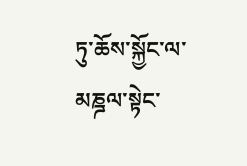ཏུ་ཆོས་སྐྱོང་ལ་མཎྜལ་སྟེང་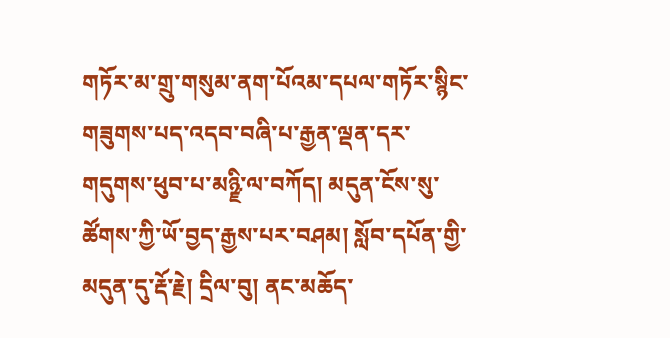གཏོར་མ་གྲུ་གསུམ་ནག་པོའམ་དཔལ་གཏོར་སྙིང་གཟུགས་པད་འདབ་བཞི་པ་རྒྱན་ལྡན་དར་གདུགས་ཕུབ་པ་མཉྫི་ལ་བཀོད། མདུན་ངོས་སུ་ཚོགས་ཀྱི་ཡོ་བྱད་རྒྱས་པར་བཤམ། སློབ་དཔོན་གྱི་མདུན་དུ་རྡོ་རྗེ། དྲིལ་བུ། ནང་མཆོད་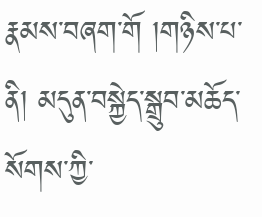རྣམས་བཞག་གོ །གཉིས་པ་ནི། མདུན་བསྐྱེད་སྒྲུབ་མཆོད་སོགས་ཀྱི་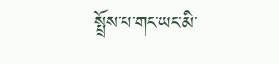སྤྲོས་པ་གང་ཡང་མི་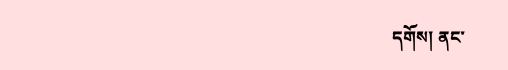དགོས། ནང་